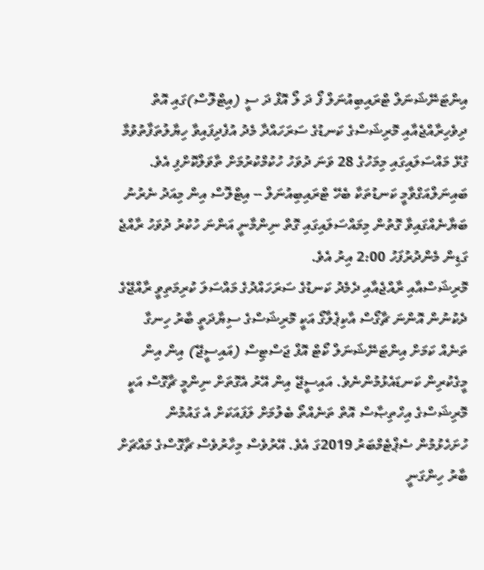އިންޓަނޭޝަނަލް ޓްރައިބިއުނަލް ފޯ ދަ ލޯ އޮފް ދަ ސީ (އިޓްލޮސް)ގައި އޮތް ދިވެހިރާއްޖެއާއި މޮރިޝަސްގެ ކަނޑުގެ ސަރަހައްދާ މެދު އުފެދިފައިވާ ހިޔާލުތަފާތުވުމާ ގުޅޭ މައްސަލައިގައި މިމަހުގެ 28 ވަނަ ދުވަހު ހުކުމްކުރުމަށް ތާވަލްކޮށްފި އެވެ.
ބައިނަލްއަގްވާމީ ކަނޑުތަކާ ބެހޭ ޓްރައިބިއުނަލް -- އިޓްލޮސް އިން މިއަދު ނެރުނު ބަޔާނެއްގައިވާ ގޮތުން މިމައްސަލައިގައި ގޮތް ނިންމާނީ އަންނަ ހުކުރު ދުވަހު ރާއްޖެ ގަޑިން މެންދުރުފަހު 2:00 އިރު އެވެ.
މޮރިޝަސްއާއި ރާއްޖެއާއި ދެމެދު ކަނޑުގެ ސަރަހައްދުގެ މައްސަލަ ކުރިމަތިވީ ރާއްޖޭގެ ދެކުނުން އޮންނަ ޗާގޯސް އާކިޕެލާގޯ އަކީ މޮރިޝަސްގެ ސިޔާދަތީ ބާރު ހިނގާ ތަނެއް ކަމަށް އިންޓަނޭޝަނަލް ކޯޓް އޮފް ޖަސްޓިސް (އައިސީޖޭ) އިން އިން މީގެކުރިން ކަނޑައެޅުމުންނެވެ. އައިސީޖޭ އިން އޭރު އެގޮތަށް ނިންމީ ޗާގޮސް އަކީ މޮރިޝަސްގެ އިހްތިޞާސް އޮތް ތަނެއްތޯ ބެލުމަށް ލަފައަކަށް އެ ގައުމުން ހުށަހެޅުމުން ސެޕްޓެމްބަރު 2019ގަ އެވެ. އޭރުވެސް މިހާރުވެސް ޗާގޮސްގެ މައްޗަށް ބާރު ހިންގަނީ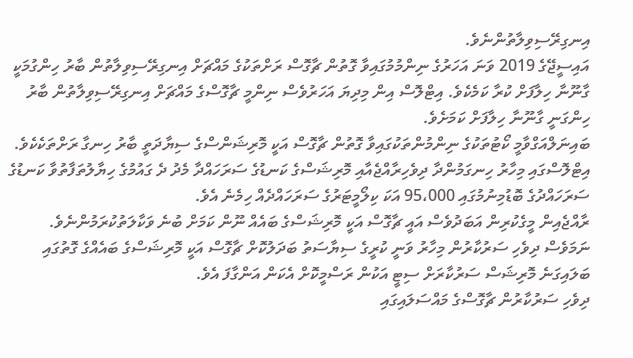އިނގިރޭސިވިލާތުންނެވެ.
އައިސީޖޭގެ 2019 ވަނަ އަހަރުގެ ނިންމުމުގައިވާ ގޮތުން ޗާގޮސް ރަށްތަކުގެ މައްޗަށް އިނގިރޭސިވިލާތުން ބާރު ހިންގުމަކީ ގާނޫނާ ހިލާފަށް ކުރާ ކަމެކެވެ. އިޓްލޮސް އިން މިދިޔަ އަހަރުވެސް ނިންމީ ޗާގޮސްގެ މައްޗަށް އިނގިރޭސިވިލާތުން ބާރު ހިންގަނީ ގާނޫނާ ހިލާފަށް ކަމަށެވެ.
ބައިނަލްއަގްވާމީ ކޯޓުތަކުގެ ނިންމުންތަކުގައިވާ ގޮތުން ޗާގޮސް އަކީ މޮރިޝަންސްގެ ސިޔާދަތީ ބާރު ހިނގާ ރަށްތަކެކެވެ.
އިޓްލޮސްގައި މިހާރު ހިނގަމުންދާ ދިވެހިރާއްޖެއާއި މޮރިޝަސްގެ ކަނޑުގެ ސަރަހައްދާ މެދު ދެ ގައުމުގެ ހިޔާލުތަފާތުވާ ކަނޑުގެ ސަރަހައްދުގެ ބޮޑުމިނުމުގައި 95،000 އަކަ ކިލޯމީޓަރުގެ ސަރަހައްދެއް ހިމެނެ އެވެ.
ރާއްޖެއިން މީގެކުރިން އަބަދުވެސް އައީ ޗާގޮސް އަކީ މޮރިޝަސްގެ ބައެއް ނޫން ކަމަށް ބުނެ ވަކާލަތުކުރަމުންނެވެ. ނަމަވެސް ދިވެހި ސަރުކާރުން މިހާރު ވަނީ ކުރީގެ ސިޔާސަތު ބަދަލުކޮށް ޗާގޮސް އަކީ މޮރިޝަސްގެ ބައެއްގެ ގޮތުގައި ބަލައިގަނެ މޮރިޝަސް ސަރުކާރަށް ސިޓީ އަކުން ރަސްމީކޮށް އެކަން އަންގާފަ އެވެ.
ދިވެހި ސަރުކާރުން ޗާގޮސްގެ މައްސަލައިގައި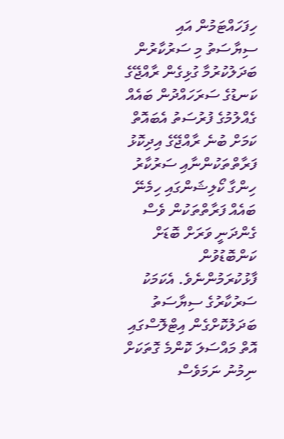ހިފަހައްޓަމުން އައި ސިޔާސަތު މި ސަރުކާރުން ބަދަލުކުރުމާ ގުޅިގެން ރާއްޖޭގެ ކަނޑުގެ ސަރަހައްދުން ބައެއް ގެއްލުމުގެ ފުރުސަތު އެބައޮތް ކަމަށް ބުނެ ރާއްޖޭގެ އިދިކޮޅު ފަރާތްތަކުންނާއި ސަރުކާރު ހިންގާ ކޯލިޝަންގައި ހިމެނޭ ބައެއް ފަރާތްތަކުން ވެސް ގެންދަނީ ވަރަށް ބޮޑަށް ކަންބޮޑުވުން ފާޅުކުރަމުންނެވެ. އެކަމަކު ސަރުކާރުގެ ސިޔާސަތު ބަދަލުކޮށްގެން އިޓްލޮސްގައި އޮތް މައްސަލަ ކޮންމެ ގޮތަކަށް ނިމުނު ނަމަވެސް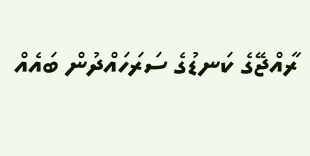ރާއްޖޭގެ ކަނޑުގެ ސަރަހައްދުން ބައެއް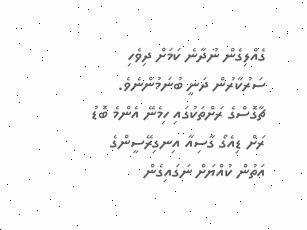ގެއްލިގެން ނުދާނެ ކަމަށް ދިވެހި ސަރުކާރުން ދަނީ ބުނަމުންނެވެ.
ޗާގޮސްގެ ރަށްތަކުގައި ހިމެނޭ އެންމެ ބޮޑު ރަށް ޑިއެގޯ ގާސިއާ އިނގިރޭސީންގެ އަތުން ކުއްޔަށް ނަގައިގެން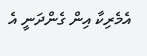އެމެރިކާ އިން ގެންދަނީ އެ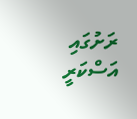ރަށުގައި އަސްކަރީ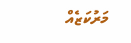މަރުކަޒެއް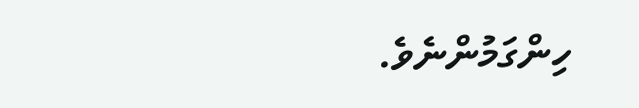ހިންގަމުންނެވެ.